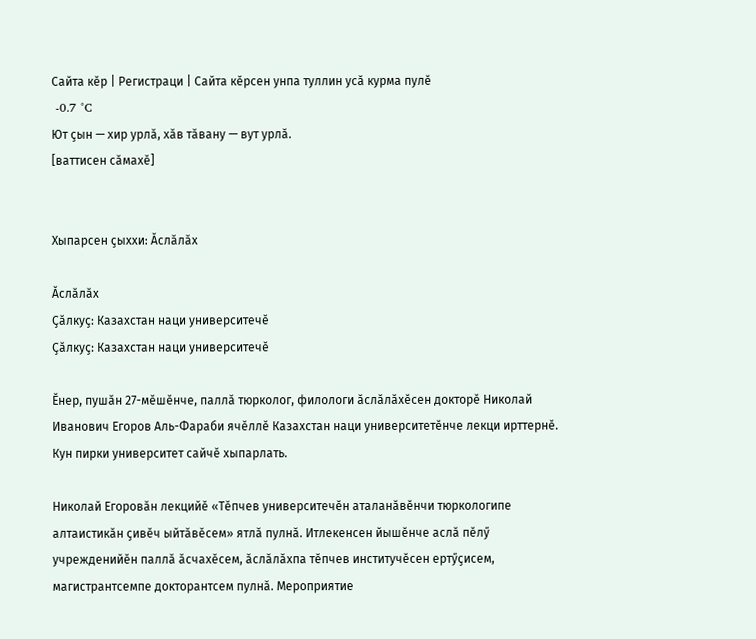Сайта кӗр | Регистраци | Сайта кӗрсен унпа туллин усӑ курма пулӗ
 -0.7 °C
Ют ҫын — хир урлӑ, хӑв тӑвану — вут урлӑ.
[ваттисен сӑмахӗ]


Хыпарсен ҫыххи: Ӑслӑлӑх

Ӑслӑлӑх
Ҫӑлкуҫ: Казахстан наци университечӗ
Ҫӑлкуҫ: Казахстан наци университечӗ

Ӗнер, пушӑн 27-мӗшӗнче, паллӑ тюрколог, филологи ӑслӑлӑхӗсен докторӗ Николай Иванович Егоров Аль-Фараби ячӗллӗ Казахстан наци университетӗнче лекци ирттернӗ. Кун пирки университет сайчӗ хыпарлать.

Николай Егоровӑн лекцийӗ «Тӗпчев университечӗн аталанӑвӗнчи тюркологипе алтаистикӑн ҫивӗч ыйтӑвӗсем» ятлӑ пулнӑ. Итлекенсен йышӗнче аслӑ пӗлӳ учрежденийӗн паллӑ ӑсчахӗсем, ӑслӑлӑхпа тӗпчев институчӗсен ертӳҫисем, магистрантсемпе докторантсем пулнӑ. Мероприятие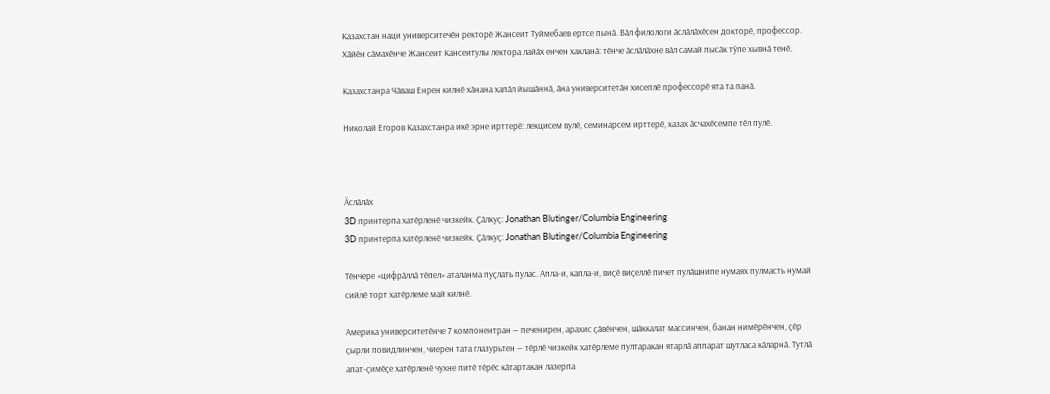Казахстан наци университечӗн ректорӗ Жансеит Туймебаев ертсе пынӑ. Вӑл филологи ӑслӑлӑхӗсен докторӗ, профессор. Хӑйӗн сӑмахӗнче Жансеит Кансеитулы лектора лайӑх енчен хакланӑ: тӗнче ӑслӑлӑхне вӑл самай пысӑк тӳпе хывнӑ тенӗ.

Казахстанра Чӑваш Енрен килнӗ хӑнана хапӑл йышӑннӑ, ӑна университетӑн хисеплӗ профессорӗ ята та панӑ.

Николай Егоров Казахстанра икӗ эрне ирттерӗ: лекцисем вулӗ, семинарсем ирттерӗ, казах ӑсчахӗсемпе тӗл пулӗ.



Ӑслӑлӑх
3D принтерпа хатӗрленӗ чизкейк. Ҫӑлкуҫ: Jonathan Blutinger/Columbia Engineering
3D принтерпа хатӗрленӗ чизкейк. Ҫӑлкуҫ: Jonathan Blutinger/Columbia Engineering

Тӗнчере «цифрӑллӑ тӗпел» аталанма пуҫлать пулас. Апла-и, капла-и, виҫӗ виҫеллӗ пичет пулӑшнипе нумаях пулмасть нумай сийлӗ торт хатӗрлеме май килнӗ.

Америка университетӗнче 7 компонентран — печенирен, арахис ҫӑвӗнчен, шӑккалат массинчен, банан нимӗрӗнчен, ҫӗр ҫырли повидлинчен, чиерен тата глазурьтен — тӗрлӗ чизкейк хатӗрлеме пултаракан ятарлӑ аппарат шутласа кӑларнӑ. Тутлӑ апат-ҫимӗҫе хатӗрленӗ чухне питӗ тӗрӗс кӑтартакан лазерпа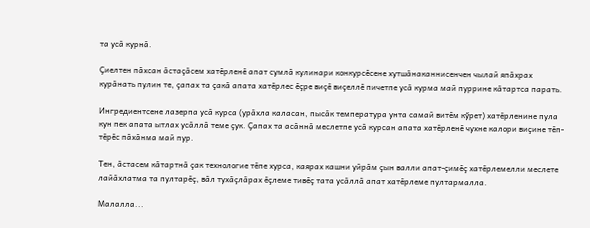та усӑ курнӑ.

Ҫиелтен пӑхсан ӑстаҫӑсем хатӗрленӗ апат сумлӑ кулинари конкурсӗсене хутшӑнаканнисенчен чылай япӑхрах курӑнать пулин те, ҫапах та ҫакӑ апата хатӗрлес ӗҫре виҫӗ виҫеллӗ пичетпе усӑ курма май пуррине кӑтартса парать.

Ингредиентсене лазерпа усӑ курса (урӑхла каласан, пысӑк температура унта самай витӗм кӳрет) хатӗрленине пула кун пек апата ытлах усӑллӑ теме ҫук. Ҫапах та асӑннӑ меслетпе усӑ курсан апата хатӗрленӗ чухне калори виҫине тӗп-тӗрӗс пӑхӑнма май пур.

Тен, ӑстасем кӑтартнӑ ҫак технологие тӗпе хурса, каярах кашни уйрӑм ҫын валли апат-ҫимӗҫ хатӗрлемелли меслете лайӑхлатма та пултарӗҫ, вӑл тухӑҫлӑрах ӗҫлеме тивӗҫ тата усӑллӑ апат хатӗрлеме пултармалла.

Малалла...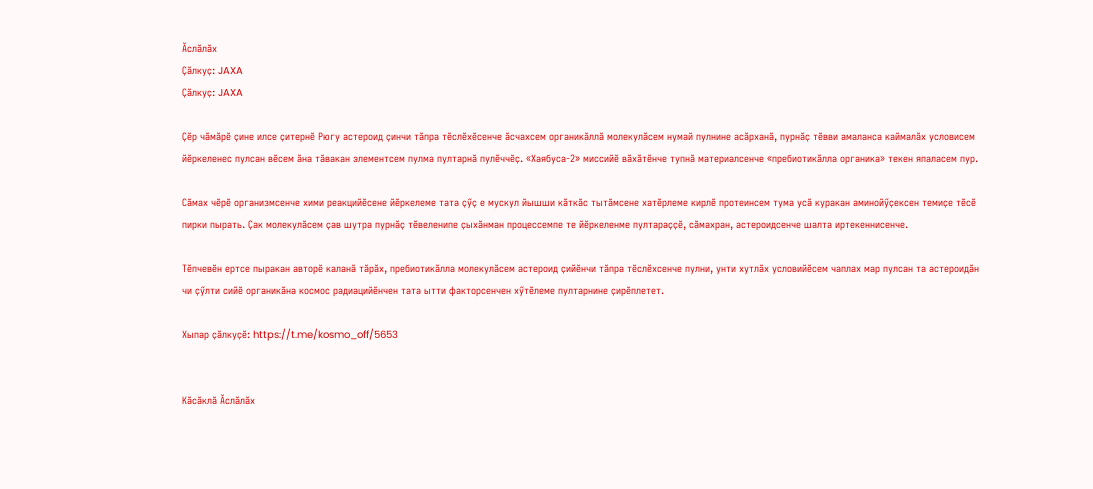Ӑслӑлӑх
Ҫӑлкуҫ: JAXA
Ҫӑлкуҫ: JAXA

Ҫӗр чӑмӑрӗ ҫине илсе ҫитернӗ Рюгу астероид ҫинчи тӑпра тӗслӗхӗсенче ӑсчахсем органикӑллӑ молекулӑсем нумай пулнине асӑрханӑ, пурнӑҫ тӗвви амаланса каймалӑх условисем йӗркеленес пулсан вӗсем ӑна тӑвакан элементсем пулма пултарнӑ пулӗччӗҫ. «Хаябуса-2» миссийӗ вӑхӑтӗнче тупнӑ материалсенче «пребиотикӑлла органика» текен япаласем пур.

Сӑмах чӗрӗ организмсенче хими реакцийӗсене йӗркелеме тата ҫӳҫ е мускул йышши кӑткӑс тытӑмсене хатӗрлеме кирлӗ протеинсем тума усӑ куракан аминойӳҫексен темиҫе тӗсӗ пирки пырать. Ҫак молекулӑсем ҫав шутра пурнӑҫ тӗвеленипе ҫыхӑнман процессемпе те йӗркеленме пултараҫҫӗ, сӑмахран, астероидсенче шалта иртекеннисенче.

Тӗпчевӗн ертсе пыракан авторӗ каланӑ тӑрӑх, пребиотикӑлла молекулӑсем астероид ҫийӗнчи тӑпра тӗслӗхсенче пулни, унти хутлӑх условийӗсем чаплах мар пулсан та астероидӑн чи ҫӳлти сийӗ органикӑна космос радиацийӗнчен тата ытти факторсенчен хӳтӗлеме пултарнине ҫирӗплетет.

Хыпар ҫӑлкуҫӗ: https://t.me/kosmo_off/5653


Кӑсӑклӑ Ӑслӑлӑх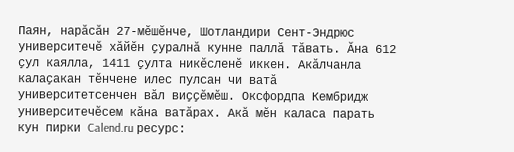Паян, нарӑсӑн 27-мӗшӗнче, Шотландири Сент-Эндрюс университечӗ хӑйӗн ҫуралнӑ кунне паллӑ тӑвать. Ӑна 612 ҫул каялла, 1411 ҫулта никӗсленӗ иккен. Акӑлчанла калаҫакан тӗнчене илес пулсан чи ватӑ университетсенчен вӑл виҫҫӗмӗш. Оксфордпа Кембридж университечӗсем кӑна ватӑрах. Акӑ мӗн каласа парать кун пирки Calend.ru ресурс: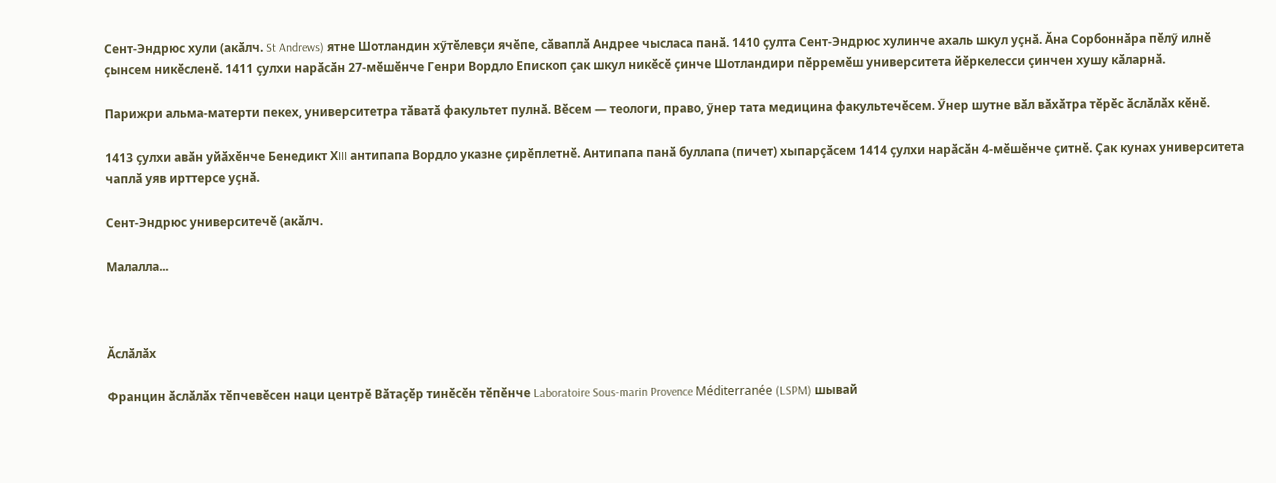Сент-Эндрюс хули (акӑлч. St Andrews) ятне Шотландин хӳтӗлевҫи ячӗпе, сӑваплӑ Андрее чысласа панӑ. 1410 ҫулта Сент-Эндрюс хулинче ахаль шкул уҫнӑ. Ӑна Сорбоннӑра пӗлӳ илнӗ ҫынсем никӗсленӗ. 1411 ҫулхи нарӑсӑн 27-мӗшӗнче Генри Вордло Епископ ҫак шкул никӗсӗ ҫинче Шотландири пӗрремӗш университета йӗркелесси ҫинчен хушу кӑларнӑ.

Парижри альма-матерти пекех, университетра тӑватӑ факультет пулнӑ. Вӗсем — теологи, право, ӳнер тата медицина факультечӗсем. Ӳнер шутне вӑл вӑхӑтра тӗрӗс ӑслӑлӑх кӗнӗ.

1413 ҫулхи авӑн уйӑхӗнче Бенедикт ХIII антипапа Вордло указне ҫирӗплетнӗ. Антипапа панӑ буллапа (пичет) хыпарҫӑсем 1414 ҫулхи нарӑсӑн 4-мӗшӗнче ҫитнӗ. Ҫак кунах университета чаплӑ уяв ирттерсе уҫнӑ.

Сент-Эндрюс университечӗ (акӑлч.

Малалла...



Ӑслӑлӑх

Францин ӑслӑлӑх тӗпчевӗсен наци центрӗ Вӑтаҫӗр тинӗсӗн тӗпӗнче Laboratoire Sous-marin Provence Méditerranée (LSPM) шывай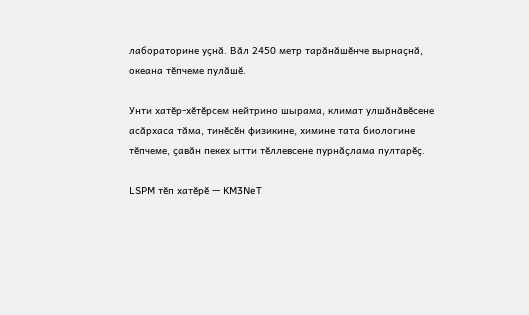лабораторине уҫнӑ. Вӑл 2450 метр тарӑнӑшӗнче вырнаҫнӑ, океана тӗпчеме пулӑшӗ.

Унти хатӗр-хӗтӗрсем нейтрино шырама, климат улшӑнӑвӗсене асӑрхаса тӑма, тинӗсӗн физикине, химине тата биологине тӗпчеме, ҫавӑн пекех ытти тӗллевсене пурнӑҫлама пултарӗҫ.

LSPM тӗп хатӗрӗ — KM3NeT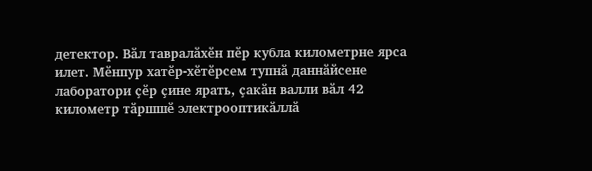детектор. Вӑл тавралӑхӗн пӗр кубла километрне ярса илет. Мӗнпур хатӗр-хӗтӗрсем тупнӑ даннӑйсене лаборатори ҫӗр ҫине ярать, ҫакӑн валли вӑл 42 километр тӑршшӗ электрооптикӑллӑ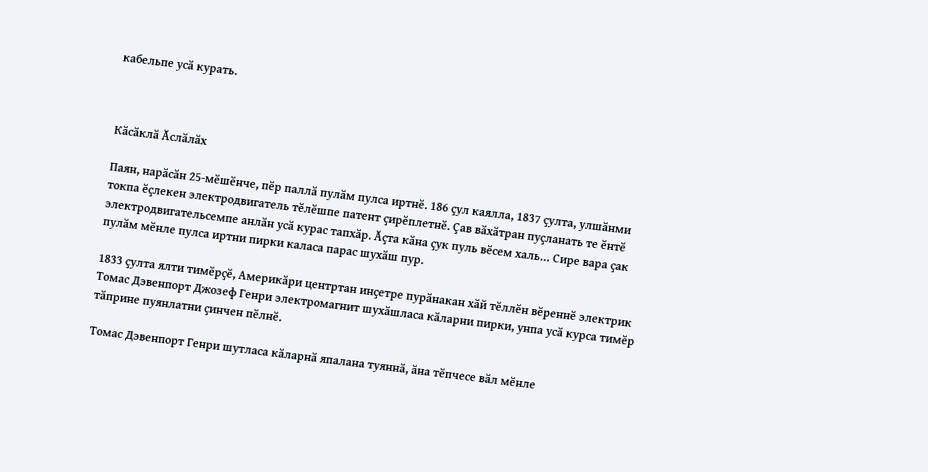кабельпе усӑ курать.



Кӑсӑклӑ Ӑслӑлӑх

Паян, нарӑсӑн 25-мӗшӗнче, пӗр паллӑ пулӑм пулса иртнӗ. 186 ҫул каялла, 1837 ҫулта, улшӑнми токпа ӗҫлекен электродвигатель тӗлӗшпе патент ҫирӗплетнӗ. Ҫав вӑхӑтран пуҫланать те ӗнтӗ электродвигательсемпе анлӑн усӑ курас тапхӑр. Ӑҫта кӑна ҫук пуль вӗсем халь… Сире вара ҫак пулӑм мӗнле пулса иртни пирки каласа парас шухӑш пур.

1833 ҫулта ялти тимӗрҫӗ, Америкӑри центртан инҫетре пурӑнакан хӑй тӗллӗн вӗреннӗ электрик Томас Дэвенпорт Джозеф Генри электромагнит шухӑшласа кӑларни пирки, унпа усӑ курса тимӗр тӑприне пуянлатни ҫинчен пӗлнӗ.

Томас Дэвенпорт Генри шутласа кӑларнӑ япалана туяннӑ, ӑна тӗпчесе вӑл мӗнле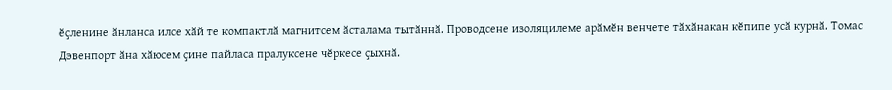ӗҫленине ӑнланса илсе хӑй те компактлӑ магнитсем ӑсталама тытӑннӑ. Проводсене изоляцилеме арӑмӗн венчете тӑхӑнакан кӗпипе усӑ курнӑ. Томас Дэвенпорт ӑна хӑюсем ҫине пайласа пралуксене чӗркесе ҫыхнӑ.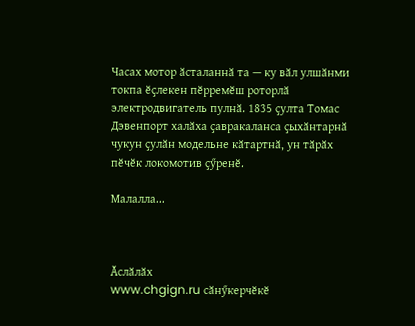Часах мотор ӑсталаннӑ та — ку вӑл улшӑнми токпа ӗҫлекен пӗрремӗш роторлӑ электродвигатель пулнӑ. 1835 ҫулта Томас Дэвенпорт халӑха ҫавракаланса ҫыхӑнтарнӑ чукун ҫулӑн модельне кӑтартнӑ, ун тӑрӑх пӗчӗк локомотив ҫӳренӗ.

Малалла...



Ӑслӑлӑх
www.chgign.ru сӑнӳкерчӗкӗ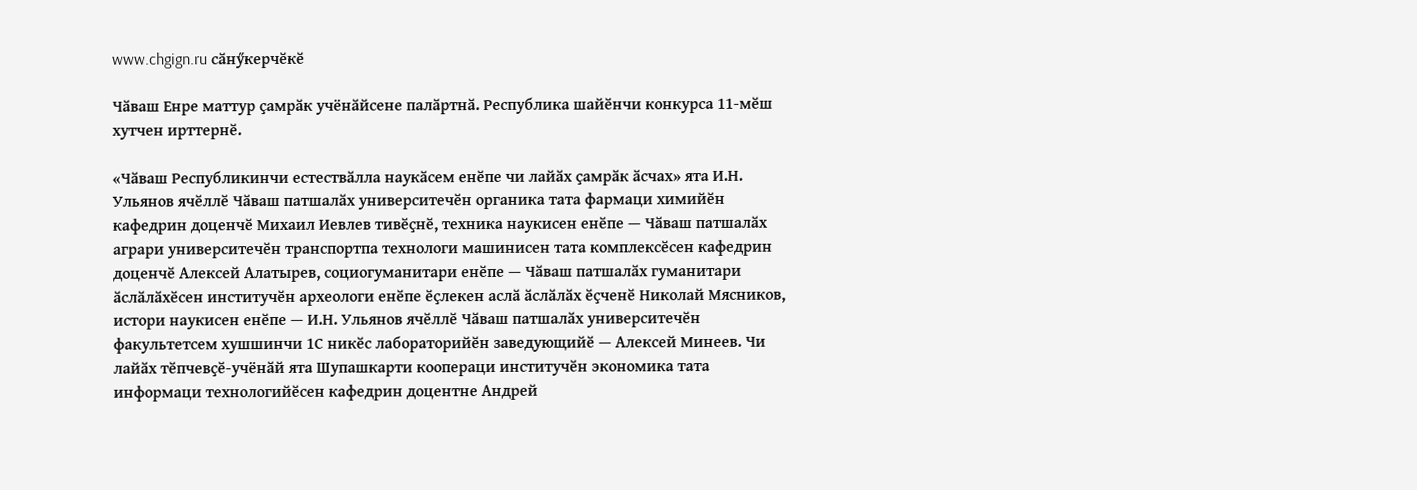www.chgign.ru сӑнӳкерчӗкӗ

Чӑваш Енре маттур ҫамрӑк учёнӑйсене палӑртнӑ. Республика шайӗнчи конкурса 11-мӗш хутчен ирттернӗ.

«Чӑваш Республикинчи естествӑлла наукӑсем енӗпе чи лайӑх ҫамрӑк ӑсчах» ята И.Н. Ульянов ячӗллӗ Чӑваш патшалӑх университечӗн органика тата фармаци химийӗн кафедрин доценчӗ Михаил Иевлев тивӗҫнӗ, техника наукисен енӗпе — Чӑваш патшалӑх аграри университечӗн транспортпа технологи машинисен тата комплексӗсен кафедрин доценчӗ Алексей Алатырев, социогуманитари енӗпе — Чӑваш патшалӑх гуманитари ӑслӑлӑхӗсен институчӗн археологи енӗпе ӗҫлекен аслӑ ӑслӑлӑх ӗҫченӗ Николай Мясников, истори наукисен енӗпе — И.Н. Ульянов ячӗллӗ Чӑваш патшалӑх университечӗн факультетсем хушшинчи 1С никӗс лабораторийӗн заведующийӗ — Алексей Минеев. Чи лайӑх тӗпчевҫӗ-учёнӑй ята Шупашкарти коопераци институчӗн экономика тата информаци технологийӗсен кафедрин доцентне Андрей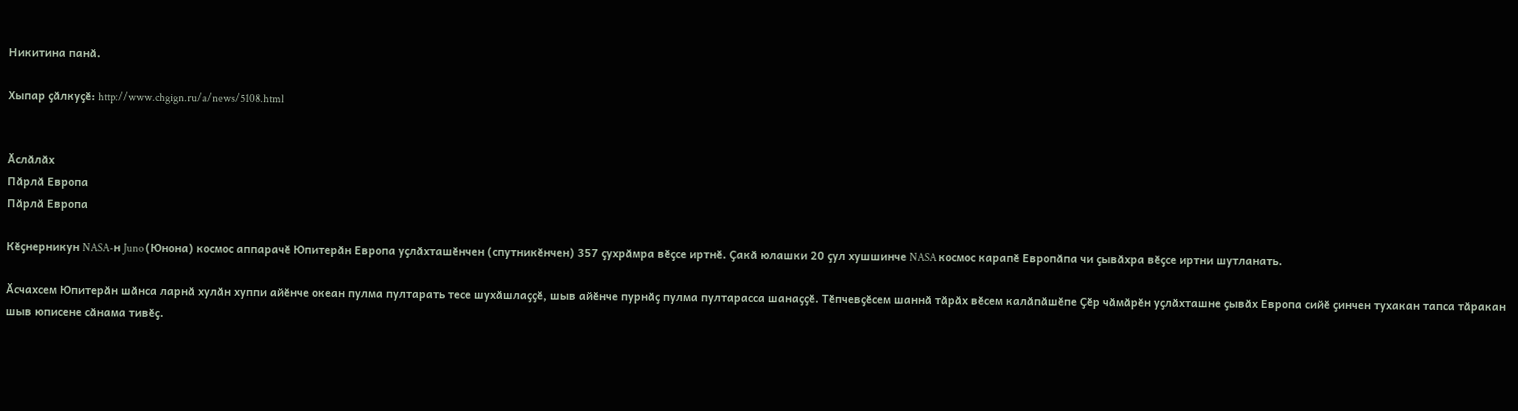Никитина панӑ.

Хыпар ҫӑлкуҫӗ: http://www.chgign.ru/a/news/5108.html


Ӑслӑлӑх
Пӑрлӑ Европа
Пӑрлӑ Европа

Кӗҫнерникун NASA-н Juno (Юнона) космос аппарачӗ Юпитерӑн Европа уҫлӑхташӗнчен (спутникӗнчен) 357 ҫухрӑмра вӗҫсе иртнӗ. Ҫакӑ юлашки 20 ҫул хушшинче NASA космос карапӗ Европӑпа чи ҫывӑхра вӗҫсе иртни шутланать.

Ӑсчахсем Юпитерӑн шӑнса ларнӑ хулӑн хуппи айӗнче океан пулма пултарать тесе шухӑшлаҫҫӗ, шыв айӗнче пурнӑҫ пулма пултарасса шанаҫҫӗ. Тӗпчевҫӗсем шаннӑ тӑрӑх вӗсем калӑпӑшӗпе Ҫӗр чӑмӑрӗн уҫлӑхташне ҫывӑх Европа сийӗ ҫинчен тухакан тапса тӑракан шыв юписене сӑнама тивӗҫ.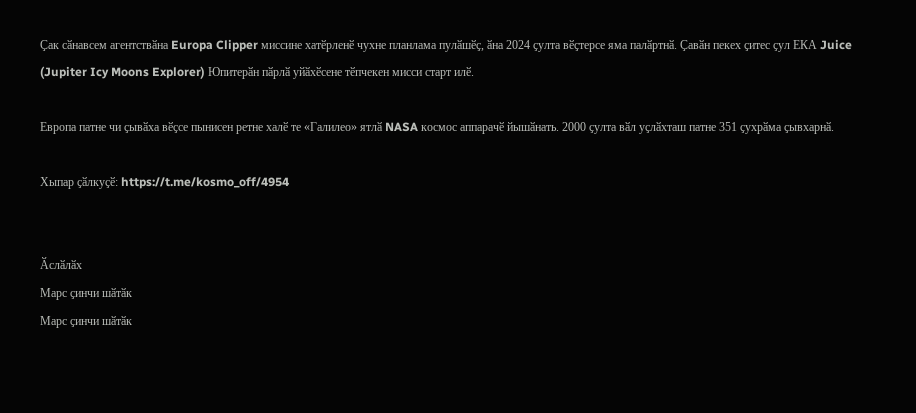Ҫак сӑнавсем агентствӑна Europa Clipper миссине хатӗрленӗ чухне планлама пулӑшӗҫ, ӑна 2024 ҫулта вӗҫтерсе яма палӑртнӑ. Ҫавӑн пекех ҫитес ҫул ЕКА Juice (Jupiter Icy Moons Explorer) Юпитерӑн пӑрлӑ уйӑхӗсене тӗпчекен мисси старт илӗ.

Европа патне чи ҫывӑха вӗҫсе пынисен ретне халӗ те «Галилео» ятлӑ NASA космос аппарачӗ йышӑнать. 2000 ҫулта вӑл уҫлӑхташ патне 351 ҫухрӑма ҫывхарнӑ.

Хыпар ҫӑлкуҫӗ: https://t.me/kosmo_off/4954


Ӑслӑлӑх
Марс ҫинчи шӑтӑк
Марс ҫинчи шӑтӑк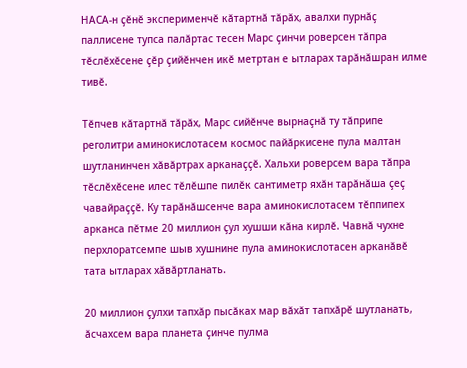НАСА-н ҫӗнӗ эксперименчӗ кӑтартнӑ тӑрӑх, авалхи пурнӑҫ паллисене тупса палӑртас тесен Марс ҫинчи роверсен тӑпра тӗслӗхӗсене ҫӗр ҫийӗнчен икӗ метртан е ытларах тарӑнӑшран илме тивӗ.

Тӗпчев кӑтартнӑ тӑрӑх, Марс сийӗнче вырнаҫнӑ ту тӑприпе реголитри аминокислотасем космос пайӑркисене пула малтан шутланинчен хӑвӑртрах арканаҫҫӗ. Хальхи роверсем вара тӑпра тӗслӗхӗсене илес тӗлӗшпе пилӗк сантиметр яхӑн тарӑнӑша ҫеҫ чавайраҫҫӗ. Ку тарӑнӑшсенче вара аминокислотасем тӗппипех арканса пӗтме 20 миллион ҫул хушши кӑна кирлӗ. Чавнӑ чухне перхлоратсемпе шыв хушнине пула аминокислотасен арканӑвӗ тата ытларах хӑвӑртланать.

20 миллион ҫулхи тапхӑр пысӑках мар вӑхӑт тапхӑрӗ шутланать, ӑсчахсем вара планета ҫинче пулма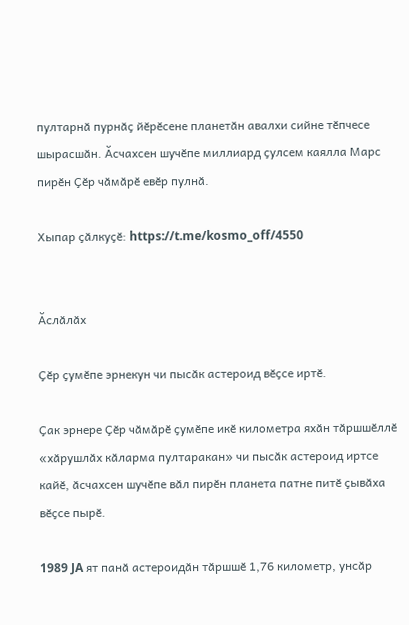пултарнӑ пурнӑҫ йӗрӗсене планетӑн авалхи сийне тӗпчесе шырасшӑн. Ӑсчахсен шучӗпе миллиард ҫулсем каялла Марс пирӗн Ҫӗр чӑмӑрӗ евӗр пулнӑ.

Хыпар ҫӑлкуҫӗ: https://t.me/kosmo_off/4550


Ӑслӑлӑх

Ҫӗр ҫумӗпе эрнекун чи пысӑк астероид вӗҫсе иртӗ.

Ҫак эрнере Ҫӗр чӑмӑрӗ ҫумӗпе икӗ километра яхӑн тӑршшӗллӗ «хӑрушлӑх кӑларма пултаракан» чи пысӑк астероид иртсе кайӗ, ӑсчахсен шучӗпе вӑл пирӗн планета патне питӗ ҫывӑха вӗҫсе пырӗ.

1989 JA ят панӑ астероидӑн тӑршшӗ 1,76 километр, унсӑр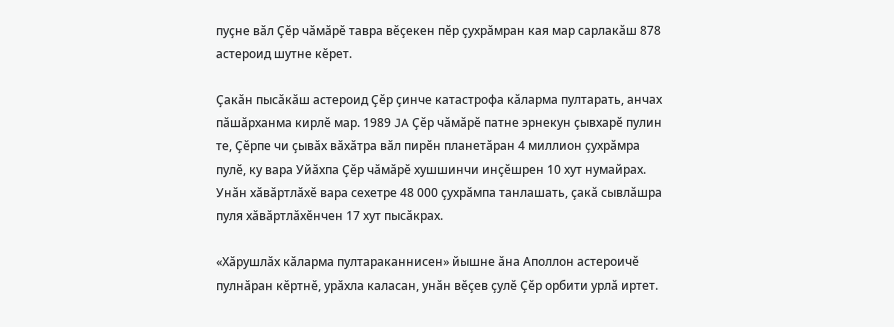пуҫне вӑл Ҫӗр чӑмӑрӗ тавра вӗҫекен пӗр ҫухрӑмран кая мар сарлакӑш 878 астероид шутне кӗрет.

Ҫакӑн пысӑкӑш астероид Ҫӗр ҫинче катастрофа кӑларма пултарать, анчах пӑшӑрханма кирлӗ мар. 1989 JA Ҫӗр чӑмӑрӗ патне эрнекун ҫывхарӗ пулин те, Ҫӗрпе чи ҫывӑх вӑхӑтра вӑл пирӗн планетӑран 4 миллион ҫухрӑмра пулӗ, ку вара Уйӑхпа Ҫӗр чӑмӑрӗ хушшинчи инҫӗшрен 10 хут нумайрах. Унӑн хӑвӑртлӑхӗ вара сехетре 48 000 ҫухрӑмпа танлашать, ҫакӑ сывлӑшра пуля хӑвӑртлӑхӗнчен 17 хут пысӑкрах.

«Хӑрушлӑх кӑларма пултараканнисен» йышне ӑна Аполлон астероичӗ пулнӑран кӗртнӗ, урӑхла каласан, унӑн вӗҫев ҫулӗ Ҫӗр орбити урлӑ иртет.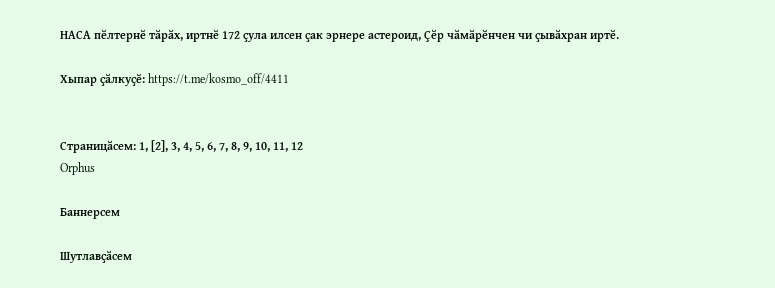НАСА пӗлтернӗ тӑрӑх, иртнӗ 172 ҫула илсен ҫак эрнере астероид, Ҫӗр чӑмӑрӗнчен чи ҫывӑхран иртӗ.

Хыпар ҫӑлкуҫӗ: https://t.me/kosmo_off/4411


Страницӑсем: 1, [2], 3, 4, 5, 6, 7, 8, 9, 10, 11, 12
Orphus

Баннерсем

Шутлавҫӑсем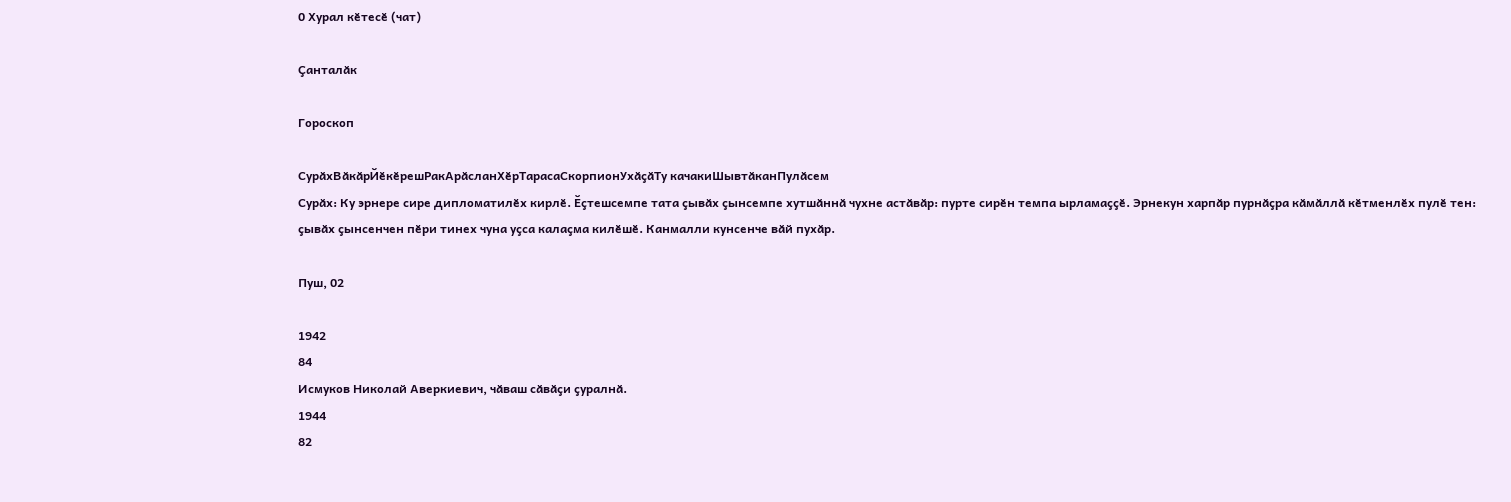0 Хурал кӗтесӗ (чат)

Ҫанталӑк

Гороскоп

СурӑхВӑкӑрЙӗкӗрешРакАрӑсланХӗрТарасаСкорпионУхӑҫӑТу качакиШывтӑканПулӑсем
Сурӑх: Ку эрнере сире дипломатилӗх кирлӗ. Ӗҫтешсемпе тата ҫывӑх ҫынсемпе хутшӑннӑ чухне астӑвӑр: пурте сирӗн темпа ырламаҫҫӗ. Эрнекун харпӑр пурнӑҫра кӑмӑллӑ кӗтменлӗх пулӗ тен: ҫывӑх ҫынсенчен пӗри тинех чуна уҫса калаҫма килӗшӗ. Канмалли кунсенче вӑй пухӑр.

Пуш, 02

1942
84
Исмуков Николай Аверкиевич, чӑваш сӑвӑҫи ҫуралнӑ.
1944
82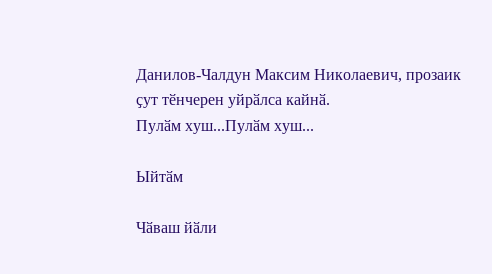Данилов-Чалдун Максим Николаевич, прозаик ҫут тӗнчерен уйрӑлса кайнӑ.
Пулӑм хуш...Пулӑм хуш...

Ыйтӑм

Чӑваш йӑли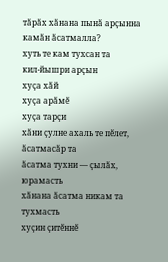тӑрӑх хӑнана пынӑ арҫынна камӑн ӑсатмалла?
хуть те кам тухсан та
кил-йышри арҫын
хуҫа хӑй
хуҫа арӑмӗ
хуҫа тарҫи
хӑни ҫулне ахаль те пӗлет, ӑсатмасӑр та
ӑсатма тухни — ҫылӑх, юрамасть
хӑнана ӑсатма никам та тухмасть
хуҫин ҫитӗннӗ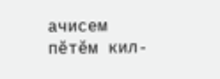ачисем
пӗтӗм кил-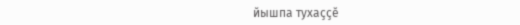йышпа тухаҫҫӗ